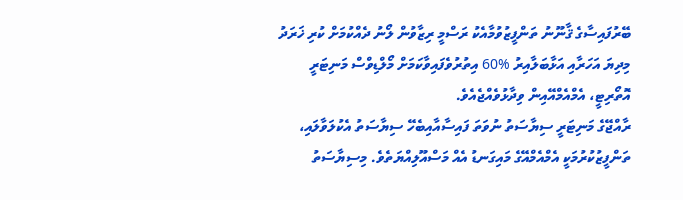ބޭރުފައިސާގެ ޤާނޫނު ތަންފީޒުވުމާއެކު ރަސްމީ ރިޒާވުން ލޯނު ދެއްކުމަށް ކުރި ޚަރަދު މިދިޔަ އަހަރާއި އަޅާބަލާއިރު %60 އިތުރުވެފައިވާކަމަށް މޯލްޑިވްސް މަނިޓަރީ އޮތޯރިޓީ، އެމްއެމްއޭއިން ވިދާޅުވެއްޖެއެވެ.
ރާއްޖޭގެ މަނިޓަރީ ސިޔާސަތު ނުވަތަ ފައިސާއާއިބެހޭ ސިޔާސަތު އެކުލަވާލައި، ތަންފީޒުކުރުމަކީ އެމްއެމްއޭގެ މައިގަނޑު އެއް މަސްއޫލިއްޔަތެވެ. މިސިޔާސަތު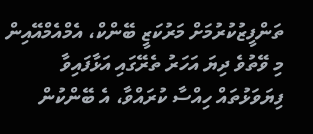ތަންފީޒުކުރުމަށް މަރުކަޒީ ބޭންކް، އެމްއެމްއޭއިން މި ވޭތުވެ ދިޔަ އަހަރު ތެރޭގައި އަޅާފައިވާ ފިޔަވަޅުތައް ހިއްސާ ކުރައްވާ، އެ ބޭންކުން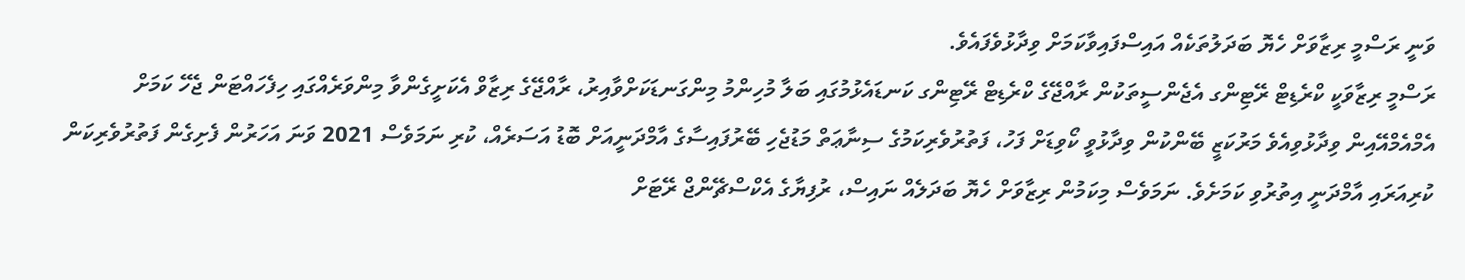ވަނީ ރަސްމީ ރިޒާވަށް ހެޔޮ ބަދަލުތަކެއް އައިސްފައިވާކަމަށް ވިދާޅުވެފައެވެ.
ރަސްމީ ރިޒާވަކީ ކްރެޑިޓް ރޭޓިންގ އެޖެންސީތަކުން ރާއްޖޭގެ ކްރެޑިޓް ރޭޓިންގ ކަނޑައެޅުމުގައި ބަލާ މުހިންމު މިންގަނޑަކަށްވާއިރު، ރާއްޖޭގެ ރިޒާވް އެކަށީގެންވާ މިންވަރެއްގައި ހިފެހައްޓަން ޖެހޭ ކަމަށް އެމްއެމްއޭއިން ވިދާޅުވިއެވެ މަރުކަޒީ ބޭންކުން ވިދާޅުވީ ކޯވިޑަށް ފަހު، ފަތުރުވެރިކަމުގެ ސިނާޢަތް މަޑުޖެހި ބޭރުފައިސާގެ އާމްދަނީއަށް ބޮޑު އަސަރެއް، ކުރި ނަމަވެސް 2021 ވަނަ އަހަރުން ފެށިގެން ފަތުރުވެރިކަން ކުރިއަރައި އާމްދަނީ އިތުރުވި ކަމަށެވެ. ނަމަވެސް މިކަމުން ރިޒާވަށް ހެޔޮ ބަދަލެއް ނައިސް، ރުފިޔާގެ އެކްސްޗޭންޖް ރޭޓަށް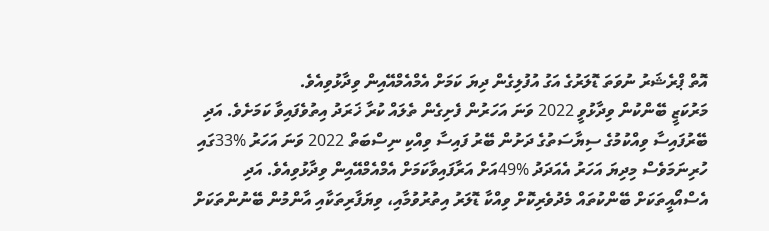އޮތް ޕްރެޝަރު ނުވަތަ ޑޮލަރުގެ އަގު އުފުލިގެން ދިޔަ ކަމަށް އެމްއެމްއޭއިން ވިދާޅުވިއެވެ.
މަރުކަޒީ ބޭންކުން ވިދާޅުވީ 2022 ވަނަ އަހަރުން ފެށިގެން ތެލައް ކުރާ ޚަރަދު އިތުވެފައިވާ ކަމަށެވެ. އަދި ބޭރުފައިސާ ވިއްކުމުގެ ސިޔާސަތުގެ ދަށުން ބޭރު ފައިސާ ވިއްކި ނިސްބަތް 2022 ވަނަ އަހަރު %33ގައި ހުރިނަމަވެސް މިދިޔަ އަހަރު އެއަދަދު %49އަށް އަރާފައިވާކަމަށް އެމްއެމްއޭއިން ވިދާޅުވިއެވެ. އަދި އެސްއޯއީތަކަށް ބޭންކުތައް މެދުވެރިކޮށް ވިއްކާ ޑޮލަރު އިތުރުވުމާއި، ވިޔަފާރިތަކާއި އާންމުން ބޭނުންތަކަށް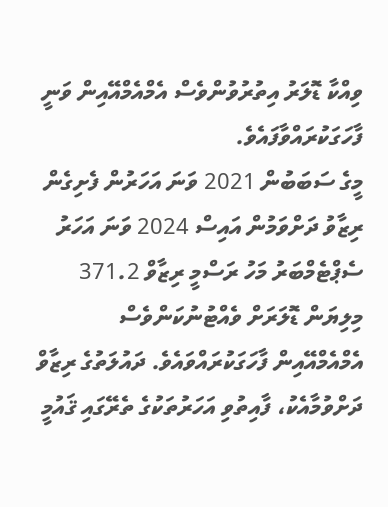ވިއްކާ ޑޮލަރު އިތުރުވުންވެސް އެމްއެމްއޭއިން ވަނީ ފާހަގަކުރައްވާފައެވެ.
މީގެ ސަބަބުން 2021 ވަނަ އަހަރުން ފެށިގެން ރިޒާވު ދަށްވަމުން އައިސް 2024 ވަނަ އަހަރު ސެޕްޓެމްބަރު މަހު ރަސްމީ ރިޒާވް 371.2 މިލިޔަން ޑޮލަރަށް ވެއްޓުނުކަންވެސް އެމްއެމްއޭއިން ފާހަގަކުރައްވައެވެ. ދައުލަތުގެ ރިޒާވް ދަށްވުމާއެކު، ފާއިތުވި އަހަރުތަކުގެ ތެރޭގައި ޤައުމީ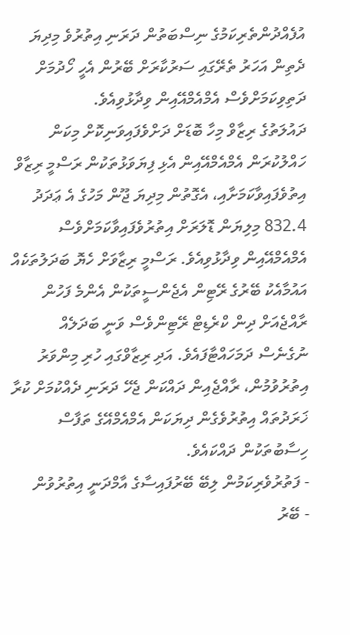އުފެއްދުންތެރިކަމުގެ ނިސްބަތުން ދަރަނި އިތުރުވެ މިދިޔަ ދެތިން އަހަރު ތެރޭގައި ސަރުކާރަށް ބޭރުން އެހީ ހޯދުމަށް ދަތިވިކަމަށްވެސް އެމްއެމްއޭއިން ވިދާޅުވިއެވެ.
ދައުލަތުގެ ރިޒާވް މިހާ ބޮޑަށް ދަށްވެފައިވަނިކޮށް މިކަން ހައްލުކުރަން އެމްއެމްއޭއިން އެޅި ފިޔަވަޅުތަކުން ރަސްމީ ރިޒާވް އިތުވެފައިވާކަމަށާއި، އެގޮތުން މިދިޔަ ޖޫން މަހުގެ އެ ޢަދަދު 832.4 މިލިޔަން ޑޮލަރަށް އިތުރުވެފައިވާކަމަށްވެސް އެމްއެމްއޭއިން ވިދާޅުވިއެވެ. ރަސްމީ ރިޒާވަށް ހެޔޮ ބަދަލުތަކެއް އައުމާއެކު ބޭރުގެ ރޭޓިން އެޖެންސީތަކުން އެންމެ ފަހުން ރާއްޖެއަށް ދިން ކްރެޑިޓް ރޭޓިންވެސް ވަނީ ބަދަލެއް ނުގެނެސް ދަމަހައްޓާފައެވެ. އަދި ރިޒާވްގައި ހުރި މިންވަރު އިތުރުވުމުން، ރާއްޖެއިން ދައްކަން ޖެހޭ ދަރަނި ދެއްކުމަށް ކުރާ ޚަރަދުތައް އިތުރުވެގެން ދިޔަކަން އެމްއެމްއޭގެ ތަފާސް ހިސާބުތަކުން ދައްކައެވެ.
- ފަތުރުވެރިކަމުން ލިބޭ ބޭރުފައިސާގެ އާމްދަނީ އިތުރުވުން
- ބޭރު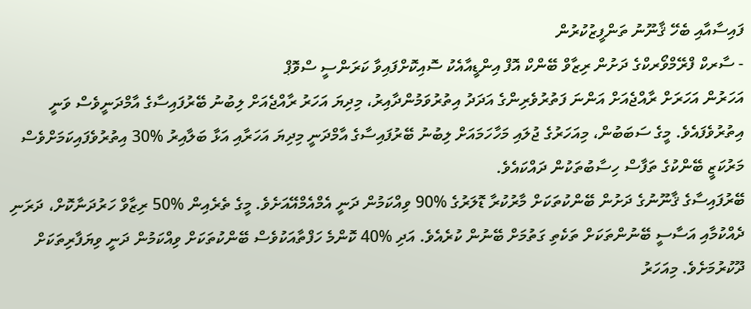ފައިސާއާއި ބެހޭ ޤާނޫނު ތަންފީޒުކުރުން
- ސާރކް ފްރޭމްވޯރކްގެ ދަށުން ރިޒާވް ބޭންކް އޮފް އިންޑީއާއެކު ސޮއިކޮށްފައިވާ ކަރަންސީ ސްވޮޕް
އަހަރުން އަހަރަށް ރާއްޖެއަށް އަންނަ ފަތުރުވެރިންގެ އަދަދު އިތުރުވަމުންދާއިރު، މިދިޔަ އަހަރު ރާއްޖެއަށް ލިބުނު ބޭރުފައިސާގެ އާމްދަނީވެސް ވަނީ އިތުރުވެފައެވެ. މީގެ ސަބަބުން، މިއަހަރުގެ ޖުލައި މަހާހަމައަށް ލިބުނު ބޭރުފައިސާގެ އާމްދަނީ މިދިޔަ އަހަރާއި އަޅާ ބަލާއިރު %30 އިތުރުވެފައިކަމަށްވެސް މަރުކަޒީ ބޭންކުގެ ތަފާސް ހިސާބުތަކުން ދައްކައެވެ.
ބޭރުފައިސާގެ ޤާނޫނުގެ ދަށުން ބޭންކުތަކަށް މާރުކުރާ ޑޮލަރުގެ %90 ވިއްކަމުން ދަނީ އެމްއެމްއޭއަށެވެ. މީގެ ތެރެއިން %50 ރިޒާވް ހަރުދަނާކޮށް، ދަރަނި ދެއްކުމާއި އަސާސީ ބޭނުންތަކަށް ތަކެތި ގަތުމަށް ބޭނުން ކުރެއެވެ. އަދި %40 ކޮންމެ ހަފްތާއަކުވެސް ބޭންކުތަކަށް ވިއްކަމުން ދަނީ ވިޔަފާރިތަކަށް ދޫކުރުމަށެވެ. މިއަހަރު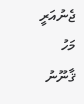ޖެނުއަރީ މަހު ޤާނޫނު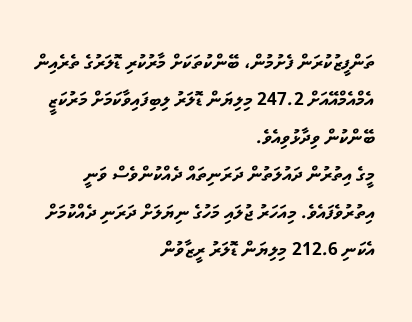ތަންފީޒުކުރަން ފެށުމުން، ބޭންކުތަކަށް މާރުކުރި ޑޮލަރުގެ ތެރެއިން އެމްއެމްއޭއަށް 247.2 މިލިޔަން ޑޮލަރު ލިބިފައިވާކަމަށް މަރުކަޒީ ބޭންކުން ވިދާޅުވިއެވެ.
މީގެ އިތުރުން ދައުލަތުން ދަރަނިތައް ދެއްކުންވެސް ވަނީ އިތުރުވެފައެވެ. މިއަހަރު ޖުލައި މަހުގެ ނިޔަލަށް ދަރަނި ދެއްކުމަށް އެކަނި 212.6 މިލިޔަން ޑޮލަރު ރީޒާވުން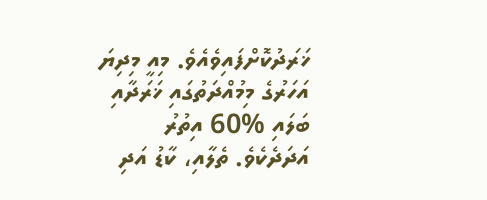ޚަރަދުކޮށްފައިވެއެވެ. މިއީ މިދިޔަ އަހަރުގެ މިމުއްދަތުގައި ޚަރަދާއި ބަލައި %60 އިތުރު އަދަދެކެވެ. ތެލާއި، ކާޑު އަދި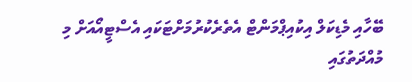ބޭހާއި މެޑިކަލް އިކުއިޕްމަންޓް އެތެރެކުރުމަށްޓަކައި އެސްޓީއޯއަށް މި މުއްދަތުގައި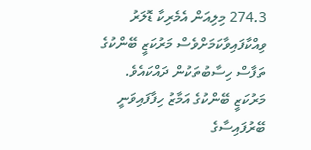274.3 މިލިއަން އެމެރިކާ ޑޮލަރު ވިއްކާފައިވާކަމަށްވެސް މަރުކަޒީ ބޭންކުގެ ތަފާސް ހިސާބުތަކުން ދައްކައެވެ.
މަރުކަޒީ ބޭންކުގެ އަމާޒު ހިފާފައިވަނީ ބޭރުފައިސާގެ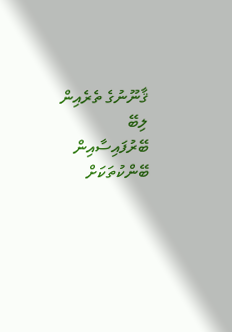ޤާނޫނުގެ ތެރެއިން ލިބޭ ބޭރުފައިސާއިން ބޭންކުތަކަށް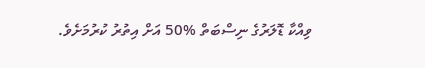ވިއްކާ ޑޮލަރުގެ ނިސްބަތް %50 އަށް އިތުރު ކުރުމަށެވެ.